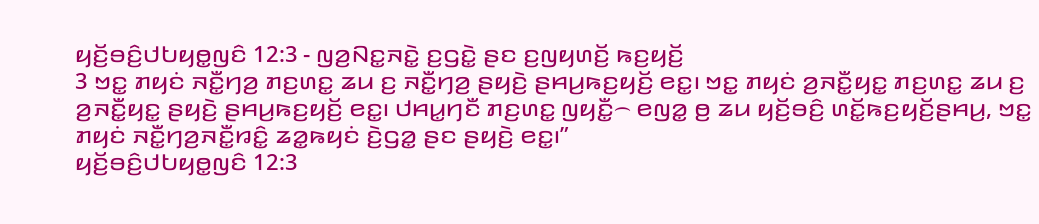ꤟꤢꤩ꤬ꤋꤢꤨ꤬ꤓꤝꤟꤥ꤭ꤜꤢꤨ 12:3 - ꤜꤤ꤬ꤡꤢ꤭ꤏꤢꤧ꤭ ꤢ꤬ꤞꤢꤧ꤭ ꤔꤢ ꤢ꤬ꤜꤟꤛꤢꤩ꤬ ꤒꤢ꤬ꤟꤢꤩ꤬
3 ꤠꤢ꤭ ꤊꤟꤢꤦ ꤏꤢꤪ꤭ꤚꤤ꤬ ꤊꤢ꤬ꤛꤢ꤭ ꤘꤣ ꤢ꤬ ꤏꤢꤪ꤭ꤚꤤ꤬ ꤔꤟꤢꤧ꤬ ꤔꤌꤣ꤬ꤒꤢ꤬ꤟꤢꤩ꤬ ꤕꤢ꤭꤯ ꤠꤢ꤭ ꤊꤟꤢꤦ ꤤ꤬ꤏꤢꤪ꤭ꤟꤢ꤭ ꤊꤢ꤬ꤛꤢ꤭ ꤘꤣ ꤢ꤬ ꤤ꤬ꤏꤢꤪ꤭ꤟꤢ꤭ ꤔꤟꤢꤧ꤬ ꤔꤌꤣ꤬ꤒꤢ꤬ꤟꤢꤩ꤬ ꤕꤢ꤭꤯ ꤓꤌꤣ꤭ꤚꤢꤪ ꤊꤢ꤬ꤛꤢ꤭ ꤜꤟꤢꤪ꤭꤮ ꤕꤜꤤ꤭ ꤥ꤬ ꤘꤣ ꤟꤢꤩ꤬ꤋꤢꤨ꤬ ꤛꤢꤩ꤭ꤒꤢ꤬ꤟꤢꤩ꤬ꤔꤌꤣ꤬, ꤠꤢ꤭ ꤊꤟꤢꤦ ꤏꤢꤪ꤭ꤚꤤ꤬ꤏꤢꤪ꤭ꤙꤢꤨ꤭ ꤘꤤ꤭ꤒꤟꤢꤦ ꤢꤧ꤬ꤞꤤ꤭ ꤔꤢ ꤔꤟꤢꤧ꤬ ꤕꤢ꤭꤯”
ꤟꤢꤩ꤬ꤋꤢꤨ꤬ꤓꤝꤟꤥ꤭ꤜꤢꤨ 12:3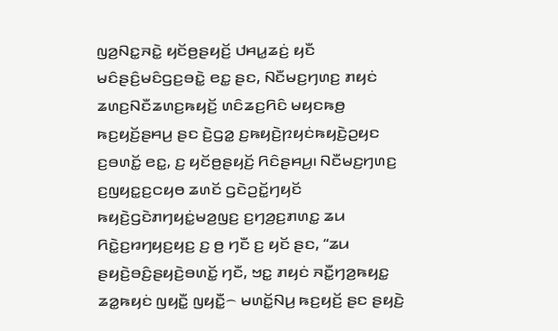ꤜꤤ꤬ꤡꤢ꤭ꤏꤢꤧ꤭ ꤟꤢꤩꤥ꤬ꤔꤟꤢꤩ꤬ ꤓꤌꤣ꤭ꤘꤢꤦ꤬ ꤟꤢꤪ ꤗꤢꤨꤔꤢꤨ꤬ꤗꤢꤨꤞꤢ꤬ꤋꤢꤧ꤭ ꤕꤢ꤭ ꤔꤢ, ꤡꤢꤪꤗꤢ꤬ꤚꤛꤢ꤬ ꤊꤟꤢꤦ ꤘꤛꤢ꤬ꤡꤢꤪꤘꤛꤢ꤬ꤒꤟꤢꤩ꤬ ꤛꤢꤨꤘꤢ꤬ꤖꤢꤨ ꤗꤟꤢꤒꤥ꤬ ꤒꤢ꤬ꤟꤢꤩ꤬ꤔꤌꤣ꤬ ꤔꤢ ꤢꤧ꤬ꤞꤤ꤭ ꤢ꤬ꤒꤟꤢꤧ꤬ꤐꤟꤢꤦꤒꤟꤢꤧ꤬ꤑꤟꤢ ꤢ꤬ꤋꤛꤢꤩ꤭ ꤕꤢ꤭, ꤢ꤬ ꤟꤢꤩꤥ꤬ꤔꤟꤢꤩ꤬ ꤖꤢꤨꤔꤌꤣ꤬꤯ ꤡꤢꤪꤗꤢ꤬ꤚꤛꤢ꤬ ꤢ꤬ꤜꤟꤢ꤭ꤢ꤬ꤍꤟꤥ ꤘꤛꤢꤩ ꤞꤢꤧꤑꤢꤩ꤭ꤚꤟꤢꤩ ꤒꤟꤢꤧ꤬ꤞꤢꤧꤊꤚꤟꤢꤦ꤭ꤗꤤ꤬ꤜꤢ꤬ ꤢ꤬ꤚꤤ꤬ꤢ꤬ꤊꤛꤢ꤭ ꤘꤣ ꤖꤢꤧ꤭ꤢ꤬ꤙꤚꤟꤢ꤬ꤟꤢ꤬ ꤢ꤬ ꤥ꤬ ꤚꤢꤪ ꤢ꤬ ꤟꤢꤩ ꤔꤢ, “ꤘꤣ ꤔꤟꤢꤧ꤬ꤋꤢꤨ꤬ꤔꤟꤢꤧ꤬ꤋꤛꤢꤩ꤭ ꤚꤢꤪ, ꤠꤢ꤭ ꤊꤟꤢꤦ ꤏꤢꤪ꤭ꤚꤤ꤬ꤒꤟꤢ꤭ ꤘꤤ꤭ꤒꤟꤢꤦ ꤜꤟꤢꤪ꤭ ꤜꤟꤢꤪ꤭꤮ ꤗꤛꤢꤩ꤭ꤡꤣ꤬ ꤒꤢ꤬ꤟꤢꤩ꤬ ꤔꤢ ꤔꤟꤢꤧ꤬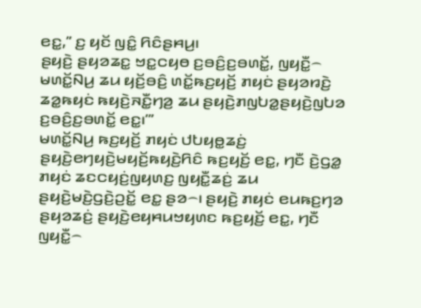ꤕꤢ꤭,” ꤢ꤬ ꤟꤢꤩ ꤜꤢꤨ꤭ ꤖꤢꤨꤔꤌꤣ꤬꤯
ꤔꤟꤢꤧ꤬ ꤔꤟꤤꤘꤢ꤭ ꤠꤢ꤭ꤍꤟꤥ ꤢ꤬ꤋꤢꤨ꤬ꤢ꤬ꤋꤛꤢꤩ꤭, ꤜꤟꤢꤪ꤭꤮ ꤗꤛꤢꤩ꤭ꤡꤣ꤬ ꤘꤣ ꤟꤢꤩ꤬ꤋꤢꤨ꤬ ꤛꤢꤩ꤭ꤒꤢ꤬ꤟꤢꤩ꤬ ꤊꤟꤢꤦ ꤔꤟꤤꤙꤢꤧ꤬ ꤘꤤ꤭ꤒꤟꤢꤦ ꤒꤟꤢꤧ꤬ꤏꤢꤪ꤭ꤚꤤ꤬ ꤘꤣ ꤔꤟꤢꤧ꤬ꤊꤜꤝꤤ꤭ꤔꤟꤢꤧ꤬ꤜꤝꤤ ꤢ꤬ꤋꤢꤨ꤬ꤢ꤬ꤋꤛꤢꤩ꤭ ꤕꤢ꤭꤯’”
ꤗꤛꤢꤩ꤭ꤡꤣ꤬ ꤒꤢ꤬ꤟꤢꤩ꤬ ꤊꤟꤢꤦ ꤓꤝꤟꤥ꤭ꤘꤢꤦ꤬ ꤔꤟꤢꤧ꤬ꤕꤚꤟꤢꤧ꤬ꤗꤟꤢꤩ꤬ꤒꤟꤢꤧ꤬ꤖꤢꤨ ꤒꤢ꤬ꤟꤢꤩ꤬ ꤕꤢ꤭, ꤚꤢꤪ ꤢꤧ꤬ꤞꤤ꤭ ꤊꤟꤢꤦ ꤘꤢꤍꤟꤢꤦ꤬ꤜꤟꤛꤢ꤬ ꤜꤟꤢꤪ꤭ꤘꤢꤦ꤬ ꤘꤣ ꤔꤟꤢꤧ꤬ꤗꤢꤧ꤬ꤞꤢꤧ꤬ꤑꤢꤩ꤭ ꤕꤢ꤭ ꤔꤤ꤮꤯ ꤔꤟꤢꤧ꤬ ꤊꤟꤢꤦ ꤕꤣꤒꤢ꤬ꤚꤤ ꤔꤟꤤꤘꤢꤦ꤬ ꤔꤟꤢꤧ꤬ꤕꤟꤌꤣꤠꤟꤛꤢ ꤒꤢ꤬ꤟꤢꤩ꤬ ꤕꤢ꤭, ꤚꤢꤪ ꤜꤟꤢꤪ꤭꤮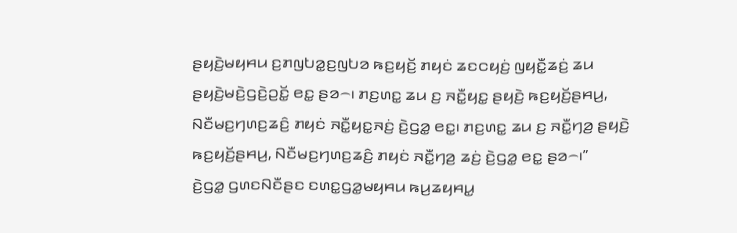ꤔꤟꤢꤧ꤬ꤗꤟꤌꤣ ꤢ꤬ꤊꤜꤝꤤ꤭ꤢ꤬ꤜꤝꤤ ꤒꤢ꤬ꤟꤢꤩ꤬ ꤊꤟꤢꤦ ꤘꤢꤍꤟꤢꤦ꤬ ꤜꤟꤢꤪ꤭ꤘꤢꤦ꤬ ꤘꤣ ꤔꤟꤢꤧ꤬ꤗꤢꤧ꤬ꤞꤢꤧ꤬ꤑꤢꤩ꤭ ꤕꤢ꤭ ꤔꤤ꤮꤯ ꤊꤢ꤬ꤛꤢ꤭ ꤘꤣ ꤢ꤬ ꤏꤢꤪ꤭ꤟꤢ꤭ ꤔꤟꤢꤧ꤬ ꤒꤢ꤬ꤟꤢꤩ꤬ꤔꤌꤣ꤬, ꤡꤢꤪꤗꤢ꤬ꤚꤛꤢ꤬ꤘꤢꤨ꤬ ꤊꤟꤢꤦ ꤏꤢꤪ꤭ꤟꤢ꤭ꤏꤢꤦ꤬ ꤢꤧ꤬ꤞꤤ꤭ ꤕꤢ꤭꤯ ꤊꤢ꤬ꤛꤢ꤭ ꤘꤣ ꤢ꤬ ꤏꤢꤪ꤭ꤚꤤ꤬ ꤔꤟꤢꤧ꤬ ꤒꤢ꤬ꤟꤢꤩ꤬ꤔꤌꤣ꤬, ꤡꤢꤪꤗꤢ꤬ꤚꤛꤢ꤬ꤘꤢꤨ꤬ ꤊꤟꤢꤦ ꤏꤢꤪ꤭ꤚꤤ꤬ ꤘꤢꤦ꤬ ꤢꤧ꤬ꤞꤤ꤭ ꤕꤢ꤭ ꤔꤤ꤮꤯”
ꤢꤧ꤬ꤞꤤ꤭ ꤞꤛꤢꤡꤢꤪꤔꤢ ꤢꤛꤢ꤭ꤞꤤ꤭ꤗꤟꤌꤣ ꤒꤣ꤬ꤘꤟꤌꤣ꤭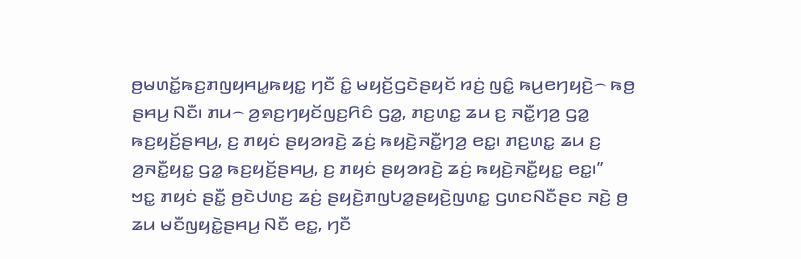ꤥ꤬ꤗꤛꤢꤩ꤭ꤒꤢ꤬ꤊꤜꤟꤌꤣ꤭ꤒꤟꤢ꤭ ꤚꤢꤪ ꤢꤨ꤭ ꤗꤟꤢꤩ꤬ꤞꤢꤧꤔꤟꤢꤩ ꤙꤢꤦ꤬ ꤜꤢꤨ꤭ ꤒꤣ꤬ꤕꤚꤟꤢꤧ꤬꤮ ꤒꤥ꤬ ꤔꤌꤣ꤬ ꤡꤢꤪ꤯ ꤊꤣ꤮ ꤤ꤬ꤎꤢ꤬ꤚꤟꤢꤩꤜꤢ꤬ꤖꤢꤨ ꤞꤤ꤭, ꤊꤢ꤬ꤛꤢ꤭ ꤘꤣ ꤢ꤬ ꤏꤢꤪ꤭ꤚꤤ꤬ ꤞꤤ꤭ ꤒꤢ꤬ꤟꤢꤩ꤬ꤔꤌꤣ꤬, ꤢ꤬ ꤊꤟꤢꤦ ꤔꤟꤤꤙꤢꤧ꤬ ꤘꤢꤦ꤬ ꤒꤟꤢꤧ꤬ꤏꤢꤪ꤭ꤚꤤ꤬ ꤕꤢ꤭꤯ ꤊꤢ꤬ꤛꤢ꤭ ꤘꤣ ꤢ꤬ ꤤ꤬ꤏꤢꤪ꤭ꤟꤢ꤭ ꤞꤤ꤭ ꤒꤢ꤬ꤟꤢꤩ꤬ꤔꤌꤣ꤬, ꤢ꤬ ꤊꤟꤢꤦ ꤔꤟꤤꤙꤢꤧ꤬ ꤘꤢꤦ꤬ ꤒꤟꤢꤧ꤬ꤏꤢꤪ꤭ꤟꤢ꤭ ꤕꤢ꤭꤯”
ꤠꤢ꤭ ꤊꤟꤢꤦ ꤔꤢꤪ꤭ ꤥ꤬ꤢꤧꤓꤛꤢ꤬ ꤘꤢꤦ꤬ ꤔꤟꤢꤧ꤬ꤊꤜꤝꤤ꤭ꤔꤟꤢꤧ꤬ꤜꤛꤢ꤭ ꤞꤛꤢꤡꤢꤪꤔꤢ ꤏꤢꤧ꤬ ꤥ꤬ ꤘꤣ ꤗꤢꤪꤜꤟꤢꤧ꤭ꤔꤌꤣ꤬ ꤡꤢꤪ ꤕꤢ꤭, ꤚꤢꤪ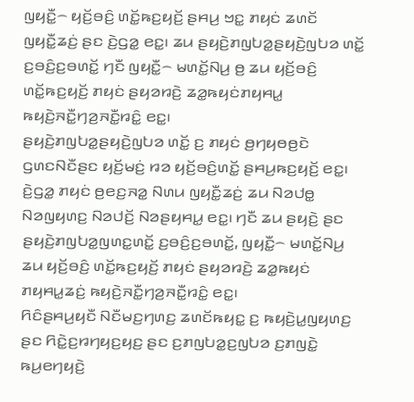ꤜꤟꤢꤪ꤭꤮ ꤟꤢꤩ꤬ꤋꤢꤨ꤬ ꤛꤢꤩ꤭ꤒꤢ꤬ꤟꤢꤩ꤬ ꤔꤌꤣ꤬ ꤠꤢ꤭ ꤊꤟꤢꤦ ꤘꤛꤢꤩ ꤜꤟꤢꤪ꤭ꤘꤢꤦ꤬ ꤔꤢ ꤢꤧ꤬ꤞꤤ꤭ ꤕꤢ꤭꤯ ꤘꤣ ꤔꤟꤢꤧ꤬ꤊꤜꤝꤤ꤭ꤔꤟꤢꤧ꤬ꤜꤝꤤ ꤛꤢꤩ꤭ ꤢ꤬ꤋꤢꤨ꤬ꤢ꤬ꤋꤛꤢꤩ꤭ ꤚꤢꤪ ꤜꤟꤢꤪ꤭꤮ ꤗꤛꤢꤩ꤭ꤡꤣ꤬ ꤥ꤬ ꤘꤣ ꤟꤢꤩ꤬ꤋꤢꤨ꤬ ꤛꤢꤩ꤭ꤒꤢ꤬ꤟꤢꤩ꤬ ꤊꤟꤢꤦ ꤔꤟꤤꤙꤢꤧ꤬ ꤘꤤ꤭ꤒꤟꤢꤦꤊꤟꤌꤣ꤭ ꤒꤟꤢꤧ꤬ꤏꤢꤪ꤭ꤚꤤ꤬ꤏꤢꤪ꤭ꤙꤢꤨ꤭ ꤕꤢ꤭꤯
ꤔꤟꤢꤧ꤬ꤊꤜꤝꤤ꤭ꤔꤟꤢꤧ꤬ꤜꤝꤤ ꤛꤢꤩ꤭ ꤢ꤬ ꤊꤟꤢꤦ ꤥ꤬ꤚꤟꤥꤥ꤬ꤢꤧ ꤞꤛꤢꤡꤢꤪꤔꤢ ꤟꤢꤩ꤬ꤗꤢꤦ꤬ ꤙꤤ ꤟꤢꤩ꤬ꤋꤢꤨ꤬ꤛꤢꤩ꤭ ꤔꤌꤣ꤬ꤒꤢ꤬ꤟꤢꤩ꤬ ꤕꤢ꤭꤯ ꤢꤧ꤬ꤞꤤ꤭ ꤊꤟꤢꤦ ꤥ꤬ꤕꤢ꤬ꤏꤤ꤭ ꤡꤛꤣ ꤜꤟꤢꤪ꤭ꤘꤢꤦ꤬ ꤘꤣ ꤡꤤꤓꤥ꤭ ꤡꤤꤜꤟꤛꤢ꤬ ꤡꤤꤓꤢꤩ꤬ ꤡꤤꤔꤟꤌꤣ꤭ ꤕꤢ꤭꤯ ꤚꤢꤪ ꤘꤣ ꤔꤟꤢꤧ꤬ ꤔꤢ ꤔꤟꤢꤧ꤬ꤊꤜꤝꤤ꤭ꤜꤛꤢ꤭ꤛꤢꤩ꤭ ꤢ꤬ꤋꤢꤨ꤬ꤢ꤬ꤋꤛꤢꤩ꤭, ꤜꤟꤢꤪ꤭꤮ ꤗꤛꤢꤩ꤭ꤡꤣ꤬ ꤘꤣ ꤟꤢꤩ꤬ꤋꤢꤨ꤬ ꤛꤢꤩ꤭ꤒꤢ꤬ꤟꤢꤩ꤬ ꤊꤟꤢꤦ ꤔꤟꤤꤙꤢꤧ꤬ ꤘꤤ꤭ꤒꤟꤢꤦ ꤊꤟꤌꤣ꤭ꤘꤢꤦ꤬ ꤒꤟꤢꤧ꤬ꤏꤢꤪ꤭ꤚꤤ꤬ꤏꤢꤪ꤭ꤙꤢꤨ꤭ ꤕꤢ꤭꤯
ꤖꤢꤨꤔꤌꤣ꤬ꤟꤢꤪ ꤡꤢꤪꤗꤢ꤬ꤚꤛꤢ꤬ ꤘꤛꤢꤩꤒꤟꤢ꤭ ꤢ꤬ ꤒꤟꤢꤧ꤬ꤣ꤭ꤜꤟꤛꤢ꤬ ꤔꤢ ꤖꤢꤧ꤭ꤢ꤬ꤙꤚꤟꤢ꤬ꤟꤢ꤬ ꤔꤢ ꤢ꤬ꤊꤜꤝꤤ꤭ꤢ꤬ꤜꤝꤤ ꤢ꤬ꤊꤜꤢꤧ꤭ ꤒꤣ꤬ꤕꤚꤟꤢꤧ꤬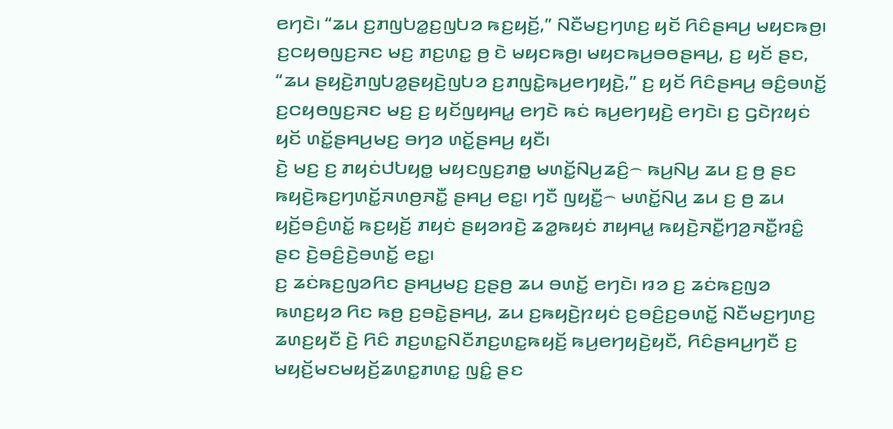ꤕꤚꤢꤧ꤯ “ꤘꤣ ꤢ꤬ꤊꤜꤝꤤ꤭ꤢ꤬ꤜꤝꤤ ꤒꤢ꤬ꤟꤢꤩ꤬,” ꤡꤢꤪꤗꤢ꤬ꤚꤛꤢ꤬ ꤟꤢꤩ ꤖꤢꤨꤔꤌꤣ꤬ ꤗꤟꤢꤒꤥ꤬꤯ ꤢ꤬ꤍꤟꤥꤜꤢ꤬ꤏꤢ ꤗꤢ꤬ ꤊꤢ꤬ꤛꤢ꤭ ꤥ꤬ ꤢꤧ ꤗꤟꤢꤒꤥ꤬꤯ ꤗꤟꤢꤒꤣ꤬ꤋꤥꤔꤌꤣ꤬, ꤢ꤬ ꤟꤢꤩ ꤔꤢ, “ꤘꤣ ꤔꤟꤢꤧ꤬ꤊꤜꤝꤤ꤭ꤔꤟꤢꤧ꤬ꤜꤝꤤ ꤢ꤬ꤊꤜꤢꤧ꤭ꤒꤣ꤬ꤕꤚꤟꤢꤧ꤬,” ꤢ꤬ ꤟꤢꤩ ꤖꤢꤨꤔꤌꤣ꤬ ꤋꤢꤨ꤬ꤋꤛꤢꤩ꤭ ꤢ꤬ꤍꤟꤥꤜꤢ꤬ꤏꤢ ꤗꤢ꤬ ꤢ꤬ ꤟꤢꤩꤜꤟꤌꤣ꤭ ꤕꤚꤢꤧ ꤒꤢꤦ ꤒꤣ꤬ꤕꤚꤟꤢꤧ꤬ ꤕꤚꤢꤧ꤯ ꤢ꤬ ꤞꤢꤧꤐꤟꤢꤦ ꤟꤢꤩ ꤛꤢꤩ꤭ꤔꤌꤣ꤬ꤗꤢ꤬ ꤋꤚꤤ ꤛꤢꤩ꤭ꤔꤌꤣ꤬ ꤟꤢꤪ꤯
ꤢꤧ꤬ ꤗꤢ꤬ ꤢ꤬ ꤊꤟꤢꤦꤓꤝꤟꤥ꤭ ꤗꤟꤢꤜꤢ꤬ꤊꤥ꤭ ꤗꤛꤢꤩ꤭ꤡꤣ꤬ꤘꤢꤨ꤬꤮ ꤒꤣ꤬ꤡꤣ꤬ ꤘꤣ ꤢ꤬ ꤥ꤬ ꤔꤢ ꤒꤟꤢꤧ꤬ꤒꤢ꤬ꤚꤛꤢꤩ꤭ꤏꤛꤥ꤬ꤏꤢꤪ꤭ ꤔꤌꤣ꤬ ꤕꤢ꤭꤯ ꤚꤢꤪ ꤜꤟꤢꤪ꤭꤮ ꤗꤛꤢꤩ꤭ꤡꤣ꤬ ꤘꤣ ꤢ꤬ ꤥ꤬ ꤘꤣ ꤟꤢꤩ꤬ꤋꤢꤨ꤬ꤛꤢꤩ꤭ ꤒꤢ꤬ꤟꤢꤩ꤬ ꤊꤟꤢꤦ ꤔꤟꤤꤙꤢꤧ꤬ ꤘꤤ꤭ꤒꤟꤢꤦ ꤊꤟꤌꤣ꤭ ꤒꤟꤢꤧ꤬ꤏꤢꤪ꤭ꤚꤤ꤬ꤏꤢꤪ꤭ꤙꤢꤨ꤭ ꤔꤢ ꤢꤧ꤬ꤋꤢꤨ꤬ꤢꤧ꤬ꤋꤛꤢꤩ꤭ ꤕꤢ꤭꤯
ꤢ꤬ ꤘꤢꤦꤒꤢ꤬ꤜꤤꤖꤢ ꤔꤌꤣ꤬ꤗꤢ꤬ ꤢ꤬ꤔꤥ꤬ ꤘꤣ ꤋꤛꤢꤩ꤭ ꤕꤚꤢꤧ꤯ ꤙꤤ ꤢ꤬ ꤘꤢꤦꤒꤢ꤬ꤜꤤ ꤒꤛꤢ꤬ꤟꤤ ꤖꤢ ꤒꤥ꤬ ꤢ꤬ꤋꤢꤧ꤭ꤔꤌꤣ꤬, ꤘꤣ ꤢ꤬ꤒꤟꤢꤧ꤬ꤐꤟꤢꤦ ꤢ꤬ꤋꤢꤨ꤬ꤢ꤬ꤋꤛꤢꤩ꤭ ꤡꤢꤪꤗꤢ꤬ꤚꤛꤢ꤬ ꤘꤛꤢ꤬ꤟꤢꤪ ꤢꤧ꤬ ꤖꤢꤨ ꤊꤢ꤬ꤛꤢ꤭ꤡꤢꤪꤊꤢ꤬ꤛꤢ꤭ꤒꤟꤢꤩ꤬ ꤒꤣ꤬ꤕꤚꤟꤢꤧ꤬ꤟꤢꤪ, ꤖꤢꤨꤔꤌꤣ꤬ꤚꤢꤪ ꤢ꤬ ꤗꤟꤢꤩ꤬ꤗꤢꤗꤟꤢꤩ꤬ꤘꤛꤢ꤭ꤊꤛꤢ꤭ ꤜꤢꤨ꤭ ꤔꤢ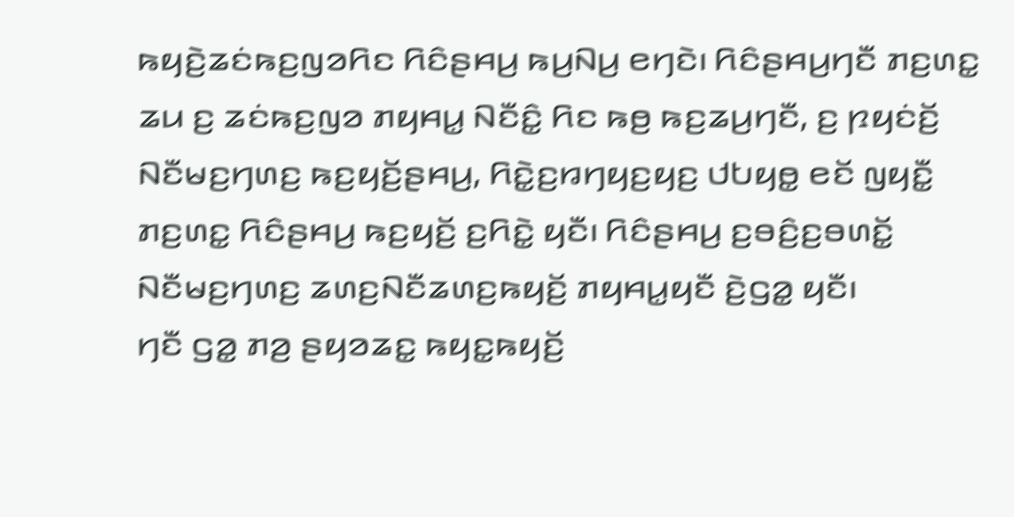ꤒꤟꤢꤧ꤬ꤘꤢꤦꤒꤢ꤬ꤜꤤꤖꤢ ꤖꤢꤨꤔꤌꤣ꤬ ꤒꤣ꤬ꤡꤣ꤬ ꤕꤚꤢꤧ꤯ ꤖꤢꤨꤔꤌꤣ꤬ꤚꤢꤪ ꤊꤢ꤬ꤛꤢ꤭ ꤘꤣ ꤢ꤬ ꤘꤢꤦꤒꤢ꤬ꤜꤤ ꤊꤟꤌꤣ꤭ ꤡꤢꤪꤢꤨ꤭ ꤖꤢ ꤒꤥ꤬ ꤒꤢ꤬ꤘꤣ꤬ꤚꤢꤪ, ꤢ꤬ ꤐꤟꤢꤦꤢꤩ꤬ ꤡꤢꤪꤗꤢ꤬ꤚꤛꤢ꤬ ꤒꤢ꤬ꤟꤢꤩ꤬ꤔꤌꤣ꤬, ꤖꤢꤧ꤭ꤢ꤬ꤙꤚꤟꤢ꤬ꤟꤢ꤬ ꤓꤝꤟꤥ꤭ ꤕꤢꤩ ꤜꤟꤢꤪ꤭ ꤊꤢ꤬ꤛꤢ꤭ ꤖꤢꤨꤔꤌꤣ꤬ ꤒꤢ꤬ꤟꤢꤩ꤬ ꤢ꤬ꤖꤢꤧ꤭ ꤟꤢꤪ꤯ ꤖꤢꤨꤔꤌꤣ꤬ ꤢ꤬ꤋꤢꤨ꤬ꤢ꤬ꤋꤛꤢꤩ꤭ ꤡꤢꤪꤗꤢ꤬ꤚꤛꤢ꤬ ꤘꤛꤢ꤬ꤡꤢꤪꤘꤛꤢ꤬ꤒꤟꤢꤩ꤬ ꤊꤟꤌꤣ꤭ꤟꤢꤪ ꤢꤧ꤬ꤞꤤ꤭ ꤟꤢꤪ꤯
ꤚꤢꤪ ꤞꤤ꤭ ꤊꤤ꤬ ꤔꤟꤤꤘꤢ꤭ ꤒꤟꤢ꤭ꤒꤟꤢꤩ꤬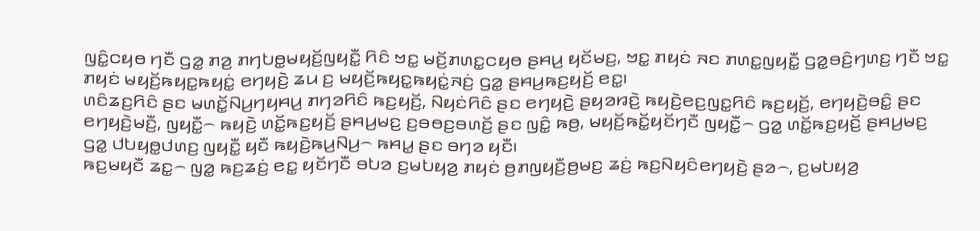ꤜꤢꤨ꤭ꤍꤟꤥ ꤚꤢꤪ ꤞꤤ꤭ ꤊꤤ꤬ ꤊꤚꤝꤥ꤭ꤗꤟꤢꤩ꤬ꤜꤟꤢꤪ꤭ ꤖꤢꤨ ꤠꤢ꤭ ꤗꤢꤩ꤬ꤊꤛꤢ꤭ꤍꤟꤥ ꤔꤌꤣ꤬ ꤟꤢꤩꤗꤢ꤬, ꤠꤢ꤭ ꤊꤟꤢꤦ ꤏꤢ ꤊꤛꤢ꤭ꤜꤟꤢꤪ꤭ ꤞꤤ꤭ꤋꤢꤨ꤬ꤚꤛꤢ꤬ ꤚꤢꤪ ꤠꤢ꤭ ꤊꤟꤢꤦ ꤗꤟꤢꤩ꤬ꤒꤟꤢ꤭ꤒꤟꤢꤦ꤭ ꤕꤚꤟꤢꤧ꤬ ꤘꤣ ꤢ꤬ ꤗꤟꤢꤩ꤬ꤒꤟꤢ꤭ꤒꤟꤢꤦ꤭ꤏꤢꤦ꤬ ꤞꤤ꤭ ꤔꤌꤣ꤬ꤒꤢ꤬ꤟꤢꤩ꤬ ꤕꤢ꤭꤯
ꤛꤢꤨꤘꤢ꤬ꤖꤢꤨ ꤔꤢ ꤗꤛꤢꤩ꤭ꤡꤣ꤬ꤚꤟꤌꤣ꤬ ꤊꤚꤤꤖꤢꤨ ꤒꤢ꤬ꤟꤢꤩ꤬, ꤡꤟꤢꤦꤖꤢꤨ ꤔꤢ ꤕꤚꤟꤢꤧ꤬ ꤔꤟꤤꤙꤢꤧ꤬ ꤒꤟꤢꤧ꤬ꤕꤢ꤬ꤜꤢ꤭ꤖꤢꤨ ꤒꤢ꤬ꤟꤢꤩ꤬, ꤕꤚꤟꤢꤧ꤬ꤋꤢꤨ꤭ ꤔꤢ ꤕꤚꤟꤢꤧ꤬ꤗꤢꤪ꤬, ꤜꤟꤢꤪ꤭꤮ ꤒꤟꤢꤧ꤬ ꤛꤢꤩ꤭ꤒꤢ꤬ꤟꤢꤩ꤬ ꤔꤌꤣ꤬ꤗꤢ꤬ ꤢ꤬ꤋꤥꤢ꤬ꤋꤛꤢꤩ꤬ ꤔꤢ ꤜꤢꤨ꤭ ꤒꤥ꤬, ꤗꤟꤢꤩ꤬ꤒꤢꤩ꤭ꤟꤢꤩꤚꤢꤪ ꤜꤟꤢꤪ꤭꤮ ꤞꤤ꤭ ꤛꤢꤩ꤭ꤒꤢ꤬ꤟꤢꤩ꤬ ꤔꤌꤣ꤬ꤗꤢ꤬ ꤞꤤ꤭ ꤓꤝꤟꤥ꤭ꤓꤛꤢ꤬ ꤜꤟꤢꤪ꤭ ꤟꤢꤪ ꤒꤟꤢꤧ꤬ꤒꤣ꤬ꤡꤣ꤬꤮ ꤒꤌꤣ꤭ ꤔꤢ ꤋꤚꤤ ꤟꤢꤪ꤯
ꤒꤢ꤬ꤗꤟꤢꤪ ꤘꤢ꤭꤮ ꤜꤤ꤭ ꤒꤢ꤬ꤘꤢꤦ꤬ ꤕꤢ꤭ ꤟꤢꤩꤚꤢꤪ ꤋꤝꤤ ꤢ꤬ꤗꤝꤟꤤ꤬ ꤊꤟꤢꤦ ꤥ꤬ꤊꤜꤟꤢꤪ꤬ꤥ꤬ꤗꤢ꤬ ꤘꤢꤦ꤬ ꤒꤢ꤬ꤡꤟꤢꤨꤕꤚꤟꤢꤧ꤬ ꤔꤤ꤮, ꤢ꤬ꤗꤝꤟꤤ꤬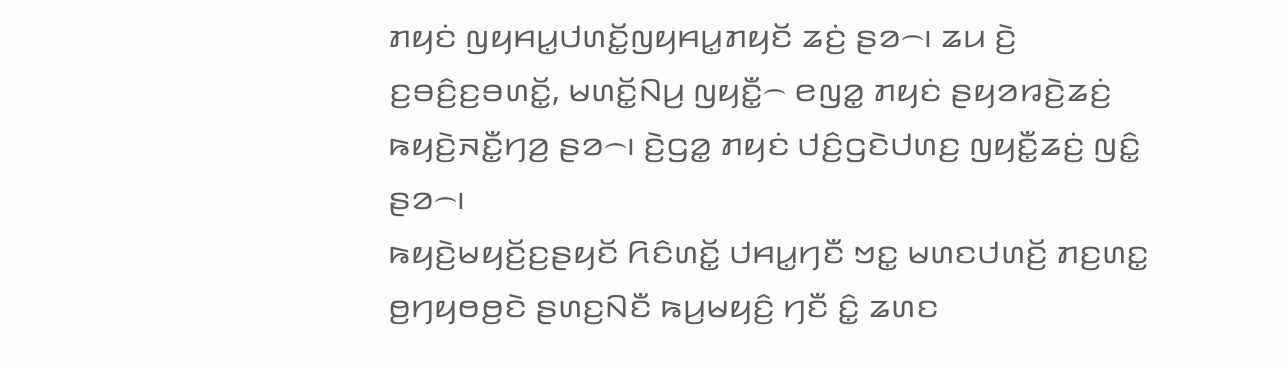ꤊꤟꤢꤦ ꤜꤟꤌꤣ꤭ꤓꤛꤢꤩ꤭ꤜꤟꤌꤣ꤭ꤊꤟꤢꤩ ꤘꤢꤦ꤬ ꤔꤤ꤮꤯ ꤘꤣ ꤢꤧ꤬ ꤢ꤬ꤋꤢꤨ꤬ꤢ꤬ꤋꤛꤢꤩ꤭, ꤗꤛꤢꤩ꤭ꤡꤣ꤬ ꤜꤟꤢꤪ꤭꤮ ꤕꤜꤤ꤭ ꤊꤟꤢꤦ ꤔꤟꤤꤙꤢꤧ꤬ꤘꤢꤦ꤬ ꤒꤟꤢꤧ꤬ꤏꤢꤪ꤭ꤚꤤ꤬ ꤔꤤ꤮꤯ ꤢꤧ꤬ꤞꤤ꤭ ꤊꤟꤢꤦ ꤓꤢꤨ꤬ꤞꤢꤧꤓꤛꤢ꤬ ꤜꤟꤢꤪ꤭ꤘꤢꤦ꤬ ꤜꤢꤨ꤭ ꤔꤤ꤮꤯
ꤒꤟꤢꤧ꤬ꤗꤟꤢꤩ꤬ꤢ꤬ꤔꤟꤢꤩ ꤖꤢꤨꤛꤢꤩ꤭ ꤓꤌꤣ꤭ꤚꤢꤪ ꤠꤢ꤭ ꤗꤛꤢꤓꤛꤢꤩ꤬ ꤊꤢ꤬ꤛꤢ꤭ ꤥ꤬ꤚꤟꤥꤥ꤬ꤢꤧ ꤔꤛꤢ꤬ꤡꤢꤪ ꤒꤣ꤬ꤗꤟꤢꤨ꤬ ꤚꤢꤪ ꤢꤨ꤭ ꤘꤛꤢ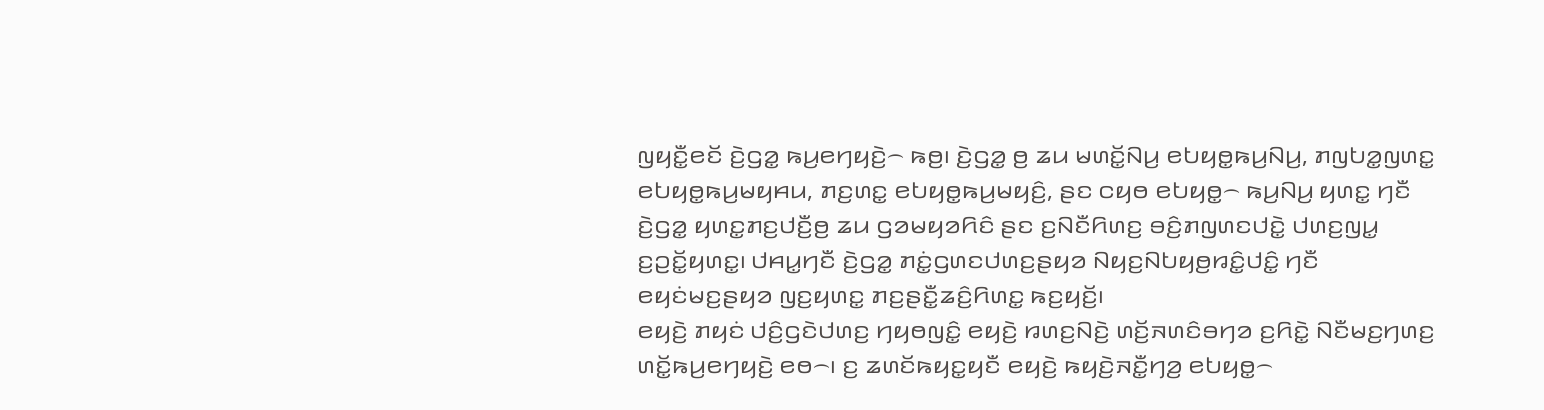ꤜꤟꤢꤪ꤭ꤕꤢꤩ ꤢꤧ꤬ꤞꤤ꤭ ꤒꤣ꤬ꤕꤚꤟꤢꤧ꤬꤮ ꤒꤥ꤬꤯ ꤢꤧ꤬ꤞꤤ꤭ ꤥ꤬ ꤘꤣ ꤗꤛꤢꤩ꤭ꤡꤣ꤬ ꤕꤝꤟꤥ꤭ꤒꤣ꤬ꤡꤣ꤬, ꤊꤜꤝꤤ꤭ꤜꤛꤢ꤭ ꤕꤝꤟꤥ꤭ꤒꤣ꤬ꤗꤟꤌꤣ, ꤊꤢ꤬ꤛꤢ꤭ ꤕꤝꤟꤥ꤭ꤒꤣ꤬ꤗꤟꤢꤨ꤬, ꤔꤢ ꤍꤟꤥ ꤕꤝꤟꤥ꤭꤮ ꤒꤣ꤬ꤡꤣ꤬ ꤟꤛꤢ꤭ ꤚꤢꤪ ꤢꤧ꤬ꤞꤤ꤭ ꤟꤛꤢ꤭ꤊꤢ꤬ꤓꤢꤪ꤬ꤥ꤬ ꤘꤣ ꤞꤤꤗꤟꤤꤖꤢꤨ ꤔꤢ ꤢ꤬ꤡꤢꤪꤖꤛꤢ꤬ ꤋꤢꤨ꤬ꤊꤜꤛꤢꤓꤢꤧ꤭ ꤓꤛꤢ꤬ꤜꤣ꤭ ꤢ꤬ꤑꤢꤩ꤭ꤟꤛꤢ꤭꤯ ꤓꤌꤣ꤭ꤚꤢꤪ ꤢꤧ꤬ꤞꤤ꤭ ꤊꤢꤦ꤭ꤞꤛꤢꤓꤛꤢ꤬ꤔꤟꤤ ꤡꤟꤢ꤬ꤡꤝꤟꤥ꤬ꤙꤢꤨ꤭ꤓꤢꤨ꤭ ꤚꤢꤪ ꤕꤟꤢꤦꤗꤢ꤬ꤔꤟꤤ ꤜꤢ꤬ꤟꤛꤢ꤭ ꤊꤢ꤬ꤔꤢꤪ꤭ꤘꤢꤨ꤬ꤖꤛꤢ꤭ ꤒꤢ꤬ꤟꤢꤩ꤬꤯
ꤕꤟꤢꤧ꤬ ꤊꤟꤢꤦ ꤓꤢꤨ꤬ꤞꤢꤧꤓꤛꤢ꤬ ꤚꤟꤥꤜꤢꤨ꤭ ꤕꤟꤢꤧ꤬ ꤙꤛꤢ꤬ꤡꤢꤧ꤬ ꤛꤢꤩ꤬ꤏꤛꤢꤨꤋꤚꤤ ꤢ꤬ꤖꤢꤧ꤭ ꤡꤢꤪꤗꤢ꤬ꤚꤛꤢ꤬ ꤛꤢꤩ꤭ꤒꤣ꤬ꤕꤚꤟꤢꤧ꤬ ꤕꤥ꤮꤯ ꤢ꤬ ꤘꤛꤢꤩꤒꤟꤢ꤭ꤟꤢꤪ ꤕꤟꤢꤧ꤬ ꤒꤟꤢꤧ꤬ꤏꤢꤪ꤭ꤚꤤ꤬ ꤕꤝꤟꤥ꤭꤮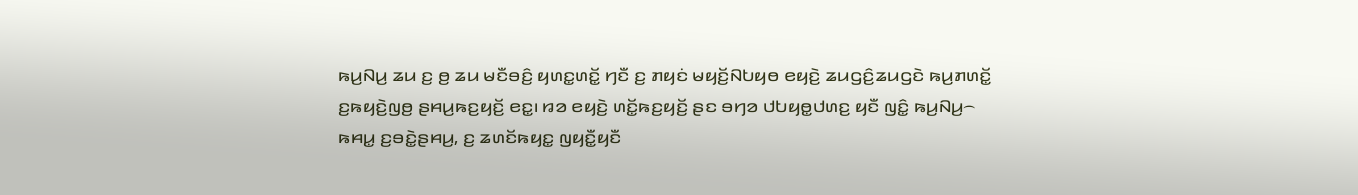ꤒꤣ꤬ꤡꤣ꤬ ꤘꤣ ꤢ꤬ ꤥ꤬ ꤘꤣ ꤗꤢꤪꤋꤢꤨ꤬ ꤟꤛꤢ꤭ꤛꤢꤩ꤭ ꤚꤢꤪ ꤢ꤬ ꤊꤟꤢꤦ ꤗꤟꤢꤩ꤬ꤡꤝꤟꤥ ꤕꤟꤢꤧ꤬ ꤘꤣꤞꤢꤨ꤬ꤘꤣꤞꤢꤧ ꤒꤣ꤬ꤊꤛꤢꤩ꤭ ꤢ꤬ꤒꤟꤢꤧ꤬ꤜꤥ꤬ ꤔꤌꤣ꤬ꤒꤢ꤬ꤟꤢꤩ꤬ ꤕꤢ꤭꤯ ꤙꤤ ꤕꤟꤢꤧ꤬ ꤛꤢꤩ꤭ꤒꤢ꤬ꤟꤢꤩ꤬ ꤔꤢ ꤋꤚꤤ ꤓꤝꤟꤥ꤭ꤓꤛꤢ꤬ ꤟꤢꤪ ꤜꤢꤨ꤭ ꤒꤣ꤬ꤡꤣ꤬꤮ ꤒꤌꤣ꤭ ꤢ꤬ꤋꤢꤧ꤭ꤔꤌꤣ꤬, ꤢ꤬ ꤘꤛꤢꤩꤒꤟꤢ꤭ ꤜꤟꤢꤪ꤭ꤟꤢꤪ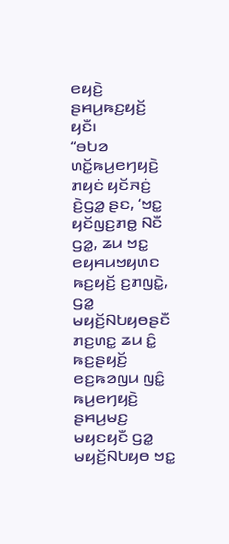ꤕꤟꤢꤧ꤬ ꤔꤌꤣ꤬ꤒꤢ꤬ꤟꤢꤩ꤬ ꤟꤢꤪ꤯
“ꤋꤝꤤ ꤛꤢꤩ꤭ꤒꤣ꤬ꤕꤚꤟꤢꤧ꤬ ꤊꤟꤢꤦ ꤟꤢꤩꤏꤢꤦ꤬ ꤢꤧ꤬ꤞꤤ꤭ ꤔꤢ, ‘ꤠꤢ꤭ ꤟꤢꤩꤜꤢ꤬ꤊꤥ꤭ ꤡꤢꤪ ꤞꤤ꤭, ꤘꤣ ꤠꤢ꤭ ꤕꤟꤌꤣꤠꤟꤛꤢ ꤒꤢ꤬ꤟꤢꤩ꤬ ꤢ꤬ꤊꤜꤢꤧ꤭, ꤞꤤ꤭ ꤗꤟꤢꤩ꤬ꤡꤝꤟꤥꤔꤢꤪ ꤊꤢ꤬ꤛꤢ꤭ ꤘꤣ ꤢꤨ꤭ ꤒꤢ꤬ꤔꤟꤢꤩ꤬ ꤕꤢ꤬ꤒꤤꤜꤣ ꤜꤢꤨ꤭ ꤒꤣ꤬ꤕꤚꤟꤢꤧ꤬ ꤔꤌꤣ꤬ꤗꤢ꤬ ꤗꤟꤢꤟꤢꤪ ꤞꤤ꤭ ꤗꤟꤢꤩ꤬ꤡꤝꤟꤥ ꤠꤢ꤭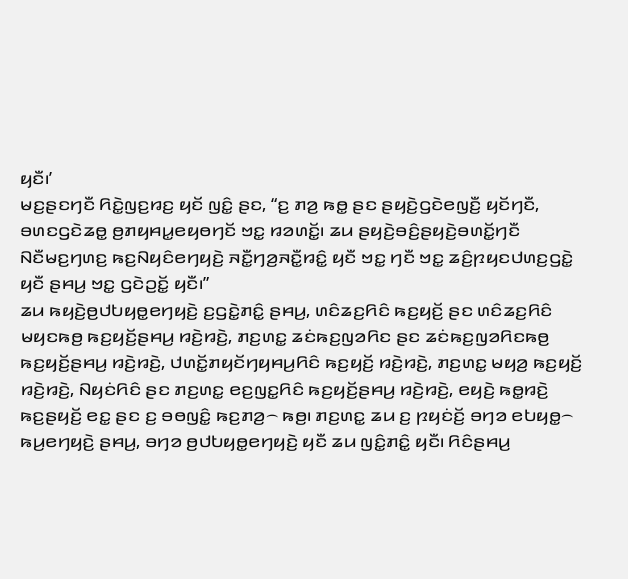ꤟꤢꤪ꤯’
ꤗꤢ꤬ꤔꤢꤚꤢꤪ ꤖꤢꤧ꤭ꤜꤢ꤬ꤙꤢ꤬ ꤟꤢꤩ ꤜꤢꤨ꤭ ꤔꤢ, “ꤢ꤬ ꤊꤤ꤬ ꤒꤥ꤭ ꤔꤢ ꤔꤟꤢꤧ꤬ꤞꤢꤧꤕꤜꤢꤪ꤬ ꤟꤢꤩꤚꤢꤪ, ꤋꤛꤢꤞꤢꤧꤘꤥ꤭ ꤥ꤬ꤊꤟꤌꤣ꤭ꤕꤟꤥꤚꤢꤩ ꤠꤢ꤭ ꤙꤤꤛꤢꤩ꤭꤯ ꤘꤣ ꤔꤟꤢꤧ꤬ꤋꤢꤨ꤬ꤔꤟꤢꤧ꤬ꤋꤛꤢꤩ꤭ꤚꤢꤪ ꤡꤢꤪꤗꤢ꤬ꤚꤛꤢ꤬ ꤒꤢ꤬ꤡꤟꤢꤨꤕꤚꤟꤢꤧ꤬ ꤏꤢꤪ꤭ꤚꤤ꤬ꤏꤢꤪ꤭ꤙꤢꤨ꤭ ꤟꤢꤪ ꤠꤢ꤭ ꤚꤢꤪ ꤠꤢ꤭ ꤘꤢꤨ꤬ꤐꤟꤢꤓꤛꤢ꤬ꤞꤢꤧ꤭ ꤟꤢꤪ ꤔꤌꤣ꤬ ꤠꤢ꤭ ꤞꤢꤧꤑꤢꤩ꤭ ꤟꤢꤪ꤯”
ꤘꤣ ꤒꤟꤢꤧ꤬ꤥ꤬ꤓꤝꤟꤥ꤭ꤕꤚꤟꤢꤧ꤬ ꤢ꤬ꤞꤢꤧ꤭ꤊꤢꤨ꤭ ꤔꤌꤣ꤬, ꤛꤢꤨꤘꤢ꤬ꤖꤢꤨ ꤒꤢ꤬ꤟꤢꤩ꤬ ꤔꤢ ꤛꤢꤨꤘꤢ꤬ꤖꤢꤨ ꤗꤟꤢꤒꤥ꤬ ꤒꤢ꤬ꤟꤢꤩ꤬ꤔꤌꤣ꤬ ꤙꤢꤧ꤬ꤙꤢꤧ꤬, ꤊꤢ꤬ꤛꤢ꤭ ꤘꤢꤦꤒꤢ꤬ꤜꤤꤖꤢ ꤔꤢ ꤘꤢꤦꤒꤢ꤬ꤜꤤꤖꤢꤒꤥ꤬ ꤒꤢ꤬ꤟꤢꤩ꤬ꤔꤌꤣ꤬ ꤙꤢꤧ꤬ꤙꤢꤧ꤬, ꤓꤛꤢꤩ꤭ꤊꤟꤢꤩꤚꤟꤌꤣ꤬ꤖꤢꤨ ꤒꤢ꤬ꤟꤢꤩ꤬ ꤙꤢꤧ꤬ꤙꤢꤧ꤬, ꤊꤢ꤬ꤛꤢ꤭ ꤗꤟꤤ꤬ ꤒꤢ꤬ꤟꤢꤩ꤬ ꤙꤢꤧ꤬ꤙꤢꤧ꤬, ꤡꤟꤢꤦꤖꤢꤨ ꤔꤢ ꤊꤢ꤬ꤛꤢ꤭ ꤕꤢ꤬ꤜꤢ꤭ꤖꤢꤨ ꤒꤢ꤬ꤟꤢꤩ꤬ꤔꤌꤣ꤬ ꤙꤢꤧ꤬ꤙꤢꤧ꤬, ꤕꤟꤢꤧ꤬ ꤒꤥ꤭ꤙꤢꤧ꤬ ꤒꤢ꤬ꤔꤟꤢꤩ꤬ ꤕꤢ꤭ ꤔꤢ ꤢ꤬ ꤋꤥꤜꤢꤨ꤭ ꤒꤢ꤬ꤊꤤ꤬꤮ ꤒꤥ꤬꤯ ꤊꤢ꤬ꤛꤢ꤭ ꤘꤣ ꤢ꤬ ꤐꤟꤢꤦꤢꤩ꤬ ꤋꤚꤤ ꤕꤝꤟꤥ꤭꤮ ꤒꤣ꤬ꤕꤚꤟꤢꤧ꤬ ꤔꤌꤣ꤬, ꤋꤚꤤ ꤥ꤬ꤓꤝꤟꤥ꤭ꤕꤚꤟꤢꤧ꤬ ꤟꤢꤪ ꤘꤣ ꤜꤢꤨ꤭ꤊꤢꤨ꤭ ꤟꤢꤪ꤯ ꤖꤢꤨꤔꤌꤣ꤬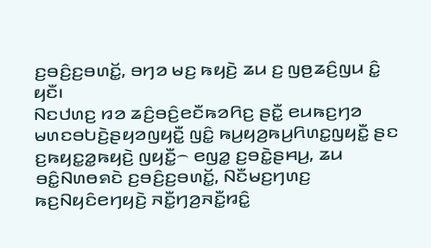ꤢ꤬ꤋꤢꤨ꤬ꤢ꤬ꤋꤛꤢꤩ꤭, ꤋꤚꤤ ꤗꤢ꤬ ꤒꤟꤢꤧ꤬ ꤘꤣ ꤢ꤬ ꤜꤥ꤬ꤘꤢꤨ꤬ꤜꤣ ꤢꤨ꤭ ꤟꤢꤪ꤯
ꤡꤢꤓꤛꤢ꤬ ꤙꤤ ꤘꤢꤨ꤬ꤋꤢꤨ꤬ꤕꤢꤪꤒꤤꤖꤢ꤬ ꤔꤢꤪ꤭ ꤕꤣꤒꤢ꤬ꤚꤤ ꤗꤛꤢꤋꤝꤢꤧ꤬ꤔꤟꤤꤜꤟꤢꤪ꤭ ꤜꤢꤨ꤭ ꤒꤣ꤬ꤟꤤ꤬ꤒꤣ꤬ꤖꤛꤢ꤭ꤜꤟꤢꤪ꤭ ꤔꤢ ꤢ꤬ꤒꤟꤢ꤭ꤤ꤭ꤒꤟꤢꤧ꤬ ꤜꤟꤢꤪ꤭꤮ ꤕꤜꤤ꤭ ꤢ꤬ꤋꤢꤧ꤭ꤔꤌꤣ꤬, ꤘꤣ ꤋꤢꤨ꤭ꤡꤛꤥꤎꤢꤧ ꤢ꤬ꤋꤢꤨ꤬ꤢ꤬ꤋꤛꤢꤩ꤭, ꤡꤢꤪꤗꤢ꤬ꤚꤛꤢ꤬ ꤒꤢ꤬ꤡꤟꤢꤨꤕꤚꤟꤢꤧ꤬ ꤏꤢꤪ꤭ꤚꤤ꤬ꤏꤢꤪ꤭ꤙꤢꤨ꤭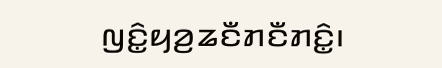ꤜꤢꤨ꤭ꤟꤤ꤬ꤘꤢꤪꤊꤢꤪꤊꤢꤨ꤭꤯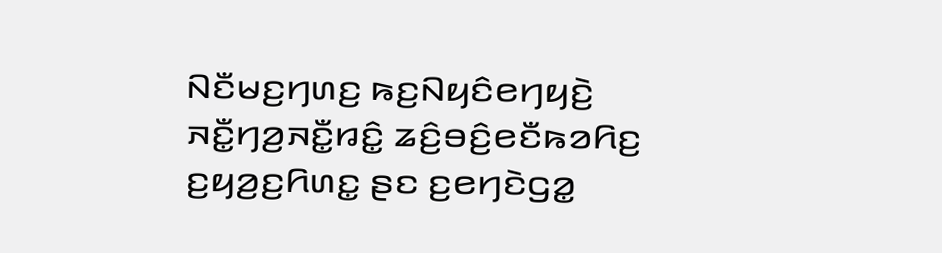ꤡꤢꤪꤗꤢ꤬ꤚꤛꤢ꤬ ꤒꤢ꤬ꤡꤟꤢꤨꤕꤚꤟꤢꤧ꤬ ꤏꤢꤪ꤭ꤚꤤ꤬ꤏꤢꤪ꤭ꤙꤢꤨ꤭ ꤘꤢꤨ꤬ꤋꤢꤨ꤬ꤕꤢꤪꤒꤤꤖꤢ꤬ ꤢ꤬ꤟꤤ꤬ꤢ꤬ꤖꤛꤢ꤭ ꤔꤢ ꤢ꤬ꤕꤚꤢꤧꤞꤤ꤭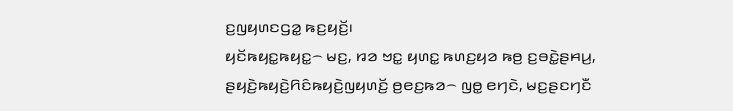ꤢ꤬ꤜꤟꤛꤢꤞꤤ꤭ ꤒꤢ꤬ꤟꤢꤩ꤬꤯
ꤟꤢꤩꤒꤟꤢ꤭ꤒꤟꤢ꤭꤮ ꤗꤢ꤬, ꤙꤤ ꤠꤢ꤭ ꤟꤛꤢ꤭ ꤒꤛꤢ꤬ꤟꤤ ꤒꤥ꤬ ꤢ꤬ꤋꤢꤧ꤭ꤔꤌꤣ꤬, ꤔꤟꤢꤧ꤬ꤒꤟꤢꤧ꤬ꤖꤢꤨꤒꤟꤢꤧ꤬ꤜꤟꤛꤢꤩ꤬ ꤥ꤬ꤕꤢ꤬ꤒꤤ꤮ ꤜꤥ꤭ ꤕꤚꤢꤧ, ꤗꤢ꤬ꤔꤢꤚꤢꤪ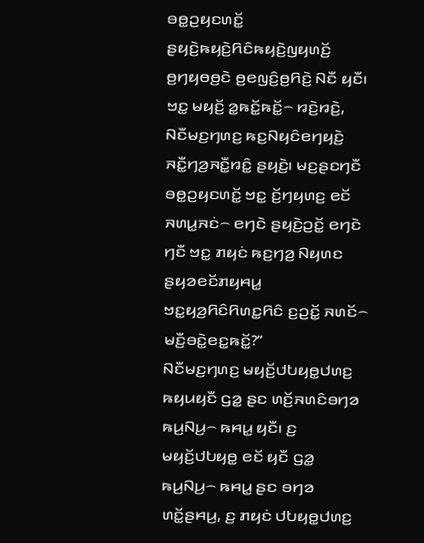ꤋꤥ꤭ꤑꤟꤢꤛꤢꤩ꤭ ꤔꤟꤢꤧ꤬ꤒꤟꤢꤧ꤬ꤖꤢꤨꤒꤟꤢꤧ꤬ꤜꤟꤛꤢꤩ꤬ ꤥ꤬ꤚꤟꤥꤥ꤬ꤢꤧ ꤥ꤬ꤕꤜꤢꤨ꤬ꤥ꤬ꤖꤢꤧ꤬ ꤡꤢꤪ ꤟꤢꤪ꤯ ꤠꤢ꤭ ꤗꤟꤢꤩ꤬ ꤤ꤭ꤒꤢꤩ꤭ꤒꤢꤩ꤭꤮ ꤙꤢꤧ꤬ꤙꤢꤧ꤬, ꤡꤢꤪꤗꤢ꤬ꤚꤛꤢ꤬ ꤒꤢ꤬ꤡꤟꤢꤨꤕꤚꤟꤢꤧ꤬ ꤏꤢꤪ꤭ꤚꤤ꤬ꤏꤢꤪ꤭ꤙꤢꤨ꤭ ꤔꤟꤢꤧ꤬꤯ ꤗꤢ꤬ꤔꤢꤚꤢꤪ ꤋꤥ꤭ꤑꤟꤢꤛꤢꤩ꤭ ꤠꤢ꤭ ꤢꤩ꤬ꤚꤟꤛꤢ꤬ ꤕꤢꤩ ꤏꤛꤣ꤭ꤏꤢꤦ꤮ ꤕꤚꤢꤧ ꤔꤟꤢꤧ꤬ꤑꤢꤩ꤭ ꤕꤚꤢꤧ ꤚꤢꤪ ꤠꤢ꤭ ꤊꤟꤢꤦ ꤒꤢ꤬ꤚꤤ꤬ ꤡꤟꤛꤢ ꤔꤟꤤꤕꤢꤩꤊꤟꤌꤣ꤭ ꤠꤢ꤭ꤟꤤ꤬ꤖꤢꤨꤖꤛꤢ꤭ꤖꤢꤨ ꤢ꤬ꤑꤢꤩ꤭ ꤏꤛꤢꤩ꤮ ꤗꤢꤪ꤬ꤋꤢꤧ꤭ꤕꤢ꤭ꤒꤢꤩ꤭?”
ꤡꤢꤪꤗꤢ꤬ꤚꤛꤢ꤬ ꤗꤟꤢꤩ꤬ꤓꤝꤟꤥ꤭ꤓꤛꤢ꤬ ꤒꤟꤣꤟꤢꤪ ꤞꤤ꤭ ꤔꤢ ꤛꤢꤩ꤬ꤏꤛꤢꤨꤋꤚꤤ ꤒꤣ꤬ꤡꤣ꤬꤮ ꤒꤌꤣ꤭ ꤟꤢꤪ꤯ ꤢ꤬ ꤗꤟꤢꤩ꤬ꤓꤝꤟꤥ꤭ ꤕꤢꤩ ꤟꤢꤪ ꤞꤤ꤭ ꤒꤣ꤬ꤡꤣ꤬꤮ ꤒꤌꤣ꤭ ꤔꤢ ꤋꤚꤤ ꤛꤢꤩ꤭ꤔꤌꤣ꤬, ꤢ꤬ ꤊꤟꤢꤦ ꤓꤝꤟꤥ꤭ꤓꤛꤢ꤬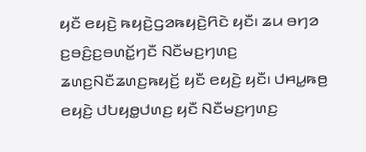ꤟꤢꤪ ꤕꤟꤢꤧ꤬ ꤒꤟꤢꤧ꤬ꤞꤤꤒꤟꤢꤧ꤬ꤖꤢꤧ ꤟꤢꤪ꤯ ꤘꤣ ꤋꤚꤤ ꤢ꤬ꤋꤢꤨ꤬ꤢ꤬ꤋꤛꤢꤩ꤭ꤚꤢꤪ ꤡꤢꤪꤗꤢ꤬ꤚꤛꤢ꤬ ꤘꤛꤢ꤬ꤡꤢꤪꤘꤛꤢ꤬ꤒꤟꤢꤩ꤬ ꤟꤢꤪ ꤕꤟꤢꤧ꤬ ꤟꤢꤪ꤯ ꤓꤌꤣ꤭ꤒꤥ꤬ ꤕꤟꤢꤧ꤬ ꤓꤝꤟꤥ꤭ꤓꤛꤢ꤬ ꤟꤢꤪ ꤡꤢꤪꤗꤢ꤬ꤚꤛꤢ꤬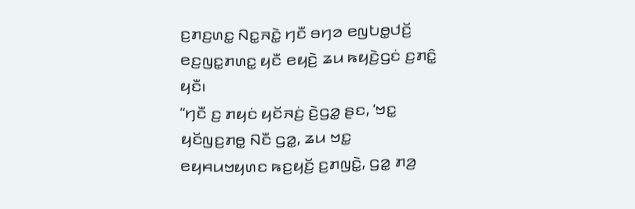ꤢ꤬ꤊꤢ꤬ꤛꤢ꤭ ꤡꤢ꤭ꤏꤢꤧ꤭ ꤚꤢꤪ ꤋꤚꤤ ꤕꤜꤝꤥ꤭ꤓꤢꤩ꤬ ꤕꤢ꤬ꤜꤢ꤭ꤊꤛꤢ꤭ ꤟꤢꤪ ꤕꤟꤢꤧ꤬ ꤘꤣ ꤒꤟꤢꤧ꤬ꤞꤢꤦ ꤢ꤬ꤊꤢꤨ꤭ ꤟꤢꤪ꤯
“ꤚꤢꤪ ꤢ꤬ ꤊꤟꤢꤦ ꤟꤢꤩꤏꤢꤦ꤬ ꤢꤧ꤬ꤞꤤ꤭ ꤔꤢ, ‘ꤠꤢ꤭ ꤟꤢꤩꤜꤢ꤬ꤊꤥ꤭ ꤡꤢꤪ ꤞꤤ꤭, ꤘꤣ ꤠꤢ꤭ ꤕꤟꤌꤣꤠꤟꤛꤢ ꤒꤢ꤬ꤟꤢꤩ꤬ ꤢ꤬ꤊꤜꤢꤧ꤭, ꤞꤤ꤭ ꤊꤤ꤬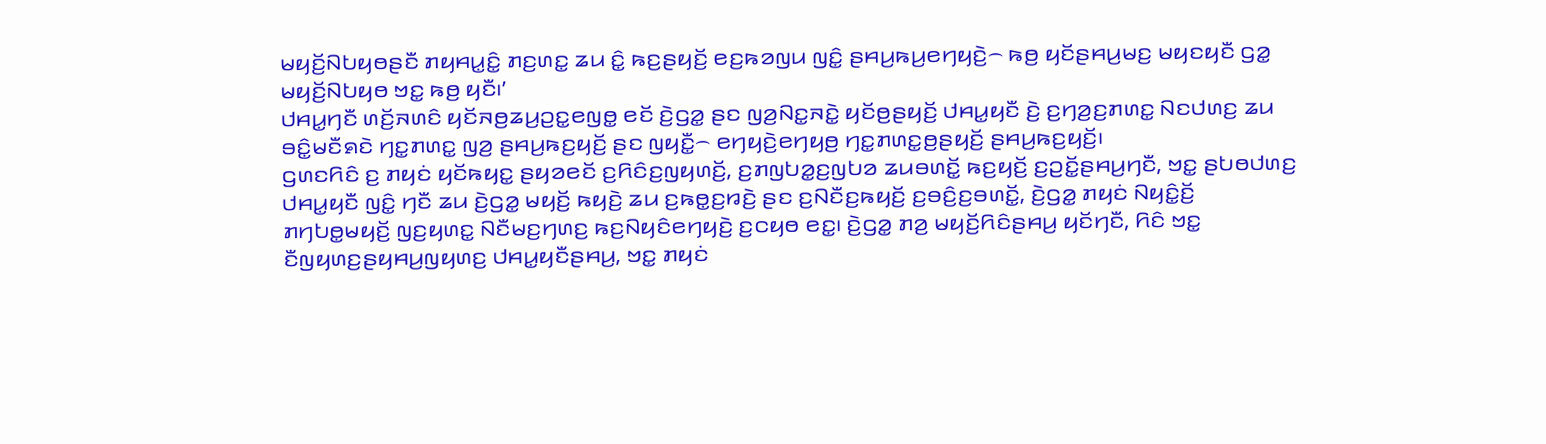ꤗꤟꤢꤩ꤬ꤡꤝꤟꤥꤔꤢꤪ ꤊꤟꤌꤣ꤭ꤢꤨ꤭ ꤊꤢ꤬ꤛꤢ꤭ ꤘꤣ ꤢꤨ꤭ ꤒꤢ꤬ꤔꤟꤢꤩ꤬ ꤕꤢ꤬ꤒꤤꤜꤣ ꤜꤢꤨ꤭ ꤔꤌꤣ꤬ꤒꤣ꤬ꤕꤚꤟꤢꤧ꤬꤮ ꤒꤥ꤬ ꤟꤢꤩꤔꤌꤣ꤬ꤗꤢ꤬ ꤗꤟꤢꤟꤢꤪ ꤞꤤ꤭ ꤗꤟꤢꤩ꤬ꤡꤝꤟꤥ ꤠꤢ꤭ ꤒꤥ꤬ ꤟꤢꤪ꤯’
ꤓꤌꤣ꤭ꤚꤢꤪ ꤛꤢꤩ꤬ꤏꤛꤢꤨ ꤟꤢꤩꤏꤥ꤬ꤘꤣ꤬ꤑꤢ꤭ꤕꤜꤥ꤭ ꤕꤢꤩ ꤢꤧ꤬ꤞꤤ꤭ ꤔꤢ ꤜꤤ꤬ꤡꤢ꤭ꤏꤢꤧ꤭ ꤟꤢꤩꤥ꤬ꤔꤟꤢꤩ꤬ ꤓꤌꤣ꤭ꤟꤢꤪ ꤢꤧ꤬ ꤢ꤬ꤚꤤ꤬ꤢ꤬ꤊꤛꤢ꤭ ꤡꤢꤓꤛꤢ꤬ ꤘꤣ ꤋꤢꤨ꤭ꤗꤢꤪꤎꤢꤧ ꤚꤢ꤭ꤊꤛꤢ꤭ ꤜꤤ꤬ ꤔꤌꤣ꤬ꤒꤢ꤬ꤟꤢꤩ꤬ ꤔꤢ ꤜꤟꤢꤪ꤭꤮ ꤕꤚꤟꤢꤧ꤬ꤕꤚꤟꤥ꤬ ꤚꤢ꤭ꤊꤛꤢ꤭ꤥ꤬ꤔꤟꤢꤩ꤬ ꤔꤌꤣ꤬ꤒꤢ꤬ꤟꤢꤩ꤬꤯
ꤞꤛꤢꤖꤢꤨ ꤢ꤬ ꤊꤟꤢꤦ ꤟꤢꤩꤒꤟꤢ꤭ ꤔꤟꤤꤕꤢꤩ ꤢ꤬ꤖꤢꤨꤢ꤬ꤜꤟꤛꤢꤩ꤬, ꤢ꤬ꤊꤜꤝꤤ꤭ꤢ꤬ꤜꤝꤤ ꤘꤣꤋꤛꤢꤩ꤭ ꤒꤢ꤬ꤟꤢꤩ꤬ ꤢ꤬ꤑꤢꤩ꤭ꤔꤌꤣ꤬ꤚꤢꤪ, ꤠꤢ꤭ ꤔꤝꤥꤓꤛꤢ꤬ ꤓꤌꤣ꤭ꤟꤢꤪ ꤜꤢꤨ꤭ ꤚꤢꤪ ꤘꤣ ꤢꤧ꤬ꤞꤤ꤭ ꤗꤟꤢꤩ꤬ ꤒꤟꤢꤧ꤬ ꤘꤣ ꤢ꤬ꤒꤥ꤭ꤢ꤬ꤙꤢꤧ꤬ ꤔꤢ ꤢ꤬ꤡꤢꤪꤢ꤬ꤒꤟꤢꤩ꤬ ꤢ꤬ꤋꤢꤨ꤬ꤢ꤬ꤋꤛꤢꤩ꤭, ꤢꤧ꤬ꤞꤤ꤭ ꤊꤟꤢꤦ ꤡꤟꤢꤨ꤭ꤢꤩ꤬ ꤊꤚꤝꤥ꤭ꤗꤟꤢꤩ꤬ ꤜꤢ꤬ꤟꤛꤢ꤭ ꤡꤢꤪꤗꤢ꤬ꤚꤛꤢ꤬ ꤒꤢ꤬ꤡꤟꤢꤨꤕꤚꤟꤢꤧ꤬ ꤢ꤬ꤍꤟꤥ ꤕꤢ꤭꤯ ꤢꤧ꤬ꤞꤤ꤭ ꤊꤤ꤬ ꤗꤟꤢꤩ꤬ꤖꤢꤨꤔꤌꤣ꤬ ꤟꤢꤩꤚꤢꤪ, ꤖꤢꤨ ꤠꤢ꤭ ꤢꤪꤜꤟꤛꤢ꤬ꤔꤟꤌꤣ꤬ꤜꤟꤛꤢ꤬ ꤓꤌꤣ꤭ꤟꤢꤪꤔꤌꤣ꤬, ꤠꤢ꤭ ꤊꤟꤢꤦ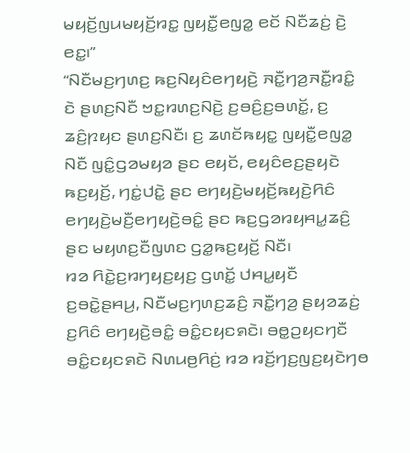ꤗꤟꤢꤩ꤬ꤜꤣꤗꤟꤢꤩ꤬ꤙꤢ꤭ ꤜꤟꤢꤪ꤭ꤕꤜꤤ꤭ ꤕꤢꤩ ꤡꤢꤪꤘꤢꤦ꤬ ꤢꤧ꤬ ꤕꤢ꤭꤯”
“ꤡꤢꤪꤗꤢ꤬ꤚꤛꤢ꤬ ꤒꤢ꤬ꤡꤟꤢꤨꤕꤚꤟꤢꤧ꤬ ꤏꤢꤪ꤭ꤚꤤ꤬ꤏꤢꤪ꤭ꤙꤢꤨ꤭ ꤢꤧ ꤔꤛꤢ꤬ꤡꤢꤪ ꤠꤢ꤭ꤙꤛꤢ꤬ꤡꤢꤧ꤬ ꤢ꤬ꤋꤢꤨ꤬ꤢ꤬ꤋꤛꤢꤩ꤭, ꤢ꤬ ꤘꤢꤨ꤬ꤐꤟꤢ ꤔꤛꤢ꤬ꤡꤢꤪ꤯ ꤢ꤬ ꤘꤛꤢꤩꤒꤟꤢ꤭ ꤜꤟꤢꤪ꤭ꤕꤜꤤ꤭ ꤡꤢꤪ ꤜꤢꤨ꤭ꤞꤤꤗꤟꤤ ꤔꤢ ꤕꤟꤢꤩ, ꤕꤟꤢꤨꤕꤢ꤬ꤔꤟꤢꤧ ꤒꤢ꤬ꤟꤢꤩ꤬, ꤚꤢꤦ꤭ꤓꤢꤧ꤭ ꤔꤢ ꤕꤚꤟꤢꤧ꤬ꤗꤟꤢꤩ꤬ꤒꤟꤢꤧ꤬ꤖꤢꤨ ꤕꤚꤟꤢꤧ꤬ꤗꤢꤪ꤬ꤕꤚꤟꤢꤧ꤬ꤋꤢꤨ꤭ ꤔꤢ ꤒꤢ꤬ꤞꤤꤙꤟꤌꤣ꤭ꤘꤢꤨ꤬ ꤔꤢ ꤗꤟꤛꤢ꤬ꤢꤪꤜꤛꤢ ꤞꤤ꤭ꤒꤢ꤬ꤟꤢꤩ꤬ ꤡꤢꤪ꤯
ꤙꤤ ꤖꤢꤧ꤭ꤢ꤬ꤙꤚꤟꤢ꤬ꤟꤢ꤬ ꤞꤛꤢꤩ꤭ ꤓꤌꤣ꤭ꤟꤢꤪ ꤢ꤬ꤋꤢꤧ꤭ꤔꤌꤣ꤬, ꤡꤢꤪꤗꤢ꤬ꤚꤛꤢ꤬ꤘꤢꤨ꤬ ꤏꤢꤪ꤭ꤚꤤ꤬ ꤔꤟꤤꤘꤢꤦ꤬ ꤢ꤬ꤖꤢꤨ ꤕꤚꤟꤢꤧ꤬ꤋꤢꤨ꤭ ꤋꤢꤨ꤭ꤢꤟꤢꤎꤢꤧ꤯ ꤋꤥ꤭ꤑꤟꤢꤚꤢꤪ ꤋꤢꤨ꤭ꤢꤟꤢꤎꤢꤧ ꤡꤛꤣꤥ꤬ꤖꤢꤦ꤬ ꤙꤤ ꤙꤢꤩ꤬ꤚꤢ꤬ꤜꤢ꤬ꤟꤢꤧꤚꤥ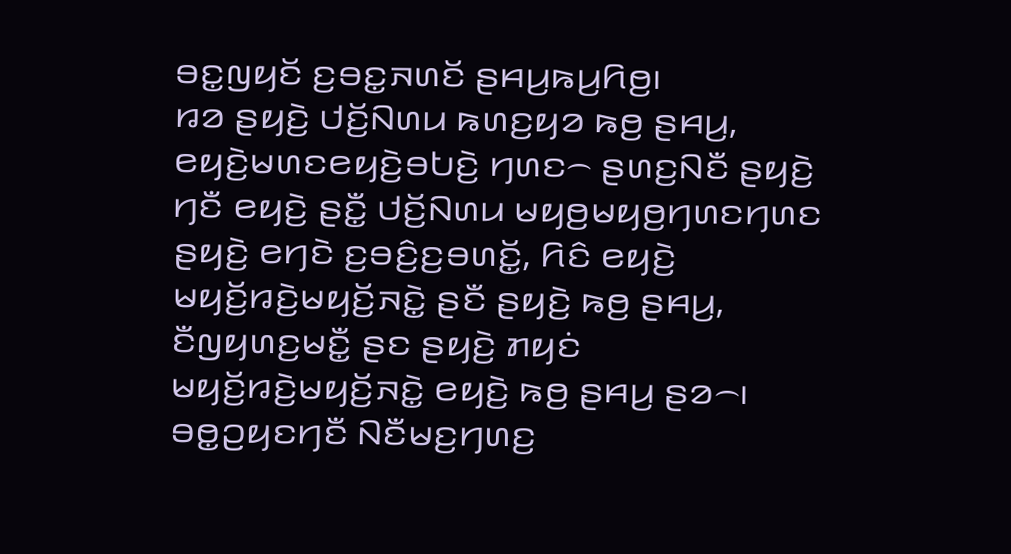ꤋꤢ꤭ꤜꤟꤢꤩ ꤢ꤬ꤋꤢ꤭ꤏꤛꤢꤩ ꤔꤌꤣ꤬ꤒꤣ꤬ꤖꤥ꤬꤯
ꤙꤤ ꤔꤟꤢꤧ꤬ ꤓꤢꤩ꤬ꤡꤛꤣ ꤒꤛꤢ꤬ꤟꤤ ꤒꤥ꤬ ꤔꤌꤣ꤬, ꤕꤟꤢꤧ꤬ꤗꤛꤢꤕꤟꤢꤧ꤬ꤋꤝꤢꤧ꤬ ꤚꤛꤢ꤮ ꤔꤛꤢ꤬ꤡꤢꤪ ꤔꤟꤢꤧ꤬ ꤚꤢꤪ ꤕꤟꤢꤧ꤬ ꤔꤢꤪ꤭ ꤓꤢꤩ꤬ꤡꤛꤣ ꤗꤟꤥ꤬ꤗꤟꤥ꤬ꤚꤛꤢꤚꤛꤢ ꤔꤟꤢꤧ꤬ ꤕꤚꤢꤧ ꤢ꤬ꤋꤢꤨ꤬ꤢ꤬ꤋꤛꤢꤩ꤭, ꤖꤢꤨ ꤕꤟꤢꤧ꤬ ꤗꤟꤢꤩ꤬ꤙꤢꤧ꤬ꤗꤟꤢꤩ꤬ꤏꤢꤧ꤭ ꤔꤢꤪ ꤔꤟꤢꤧ꤬ ꤒꤥ꤬ ꤔꤌꤣ꤬, ꤢꤪꤜꤟꤛꤢ꤬ꤗꤢꤪ꤭ ꤔꤢ ꤔꤟꤢꤧ꤬ ꤊꤟꤢꤦ ꤗꤟꤢꤩ꤬ꤙꤢꤧ꤬ꤗꤟꤢꤩ꤬ꤏꤢꤧ꤭ ꤕꤟꤢꤧ꤬ ꤒꤥ꤬ ꤔꤌꤣ꤬ ꤔꤤ꤮꤯ ꤋꤥ꤭ꤑꤟꤢꤚꤢꤪ ꤡꤢꤪꤗꤢ꤬ꤚꤛꤢ꤬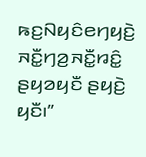ꤒꤢ꤬ꤡꤟꤢꤨꤕꤚꤟꤢꤧ꤬ ꤏꤢꤪ꤭ꤚꤤ꤬ꤏꤢꤪ꤭ꤙꤢꤨ꤭ ꤔꤟꤤꤟꤢꤪ ꤔꤟꤢꤧ꤬ ꤟꤢꤪ꤯”